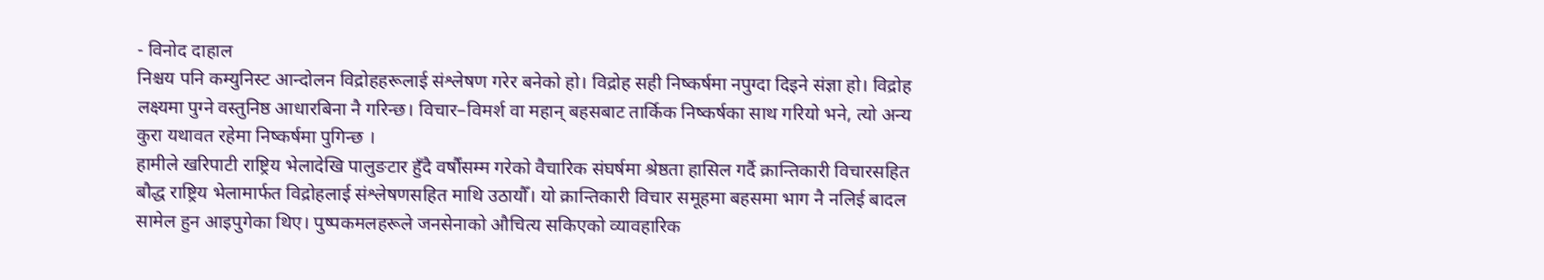- विनोद दाहाल
निश्चय पनि कम्युनिस्ट आन्दोलन विद्रोहहरूलाई संश्लेषण गरेर बनेको हो। विद्रोह सही निष्कर्षमा नपुग्दा दिइने संज्ञा हो। विद्रोह लक्ष्यमा पुग्ने वस्तुनिष्ठ आधारबिना नै गरिन्छ। विचार–विमर्श वा महान् बहसबाट तार्किक निष्कर्षका साथ गरियो भने, त्यो अन्य कुरा यथावत रहेमा निष्कर्षमा पुगिन्छ ।
हामीले खरिपाटी राष्ट्रिय भेलादेखि पालुङटार हुँदै वर्षौंसम्म गरेको वैचारिक संघर्षमा श्रेष्ठता हासिल गर्दै क्रान्तिकारी विचारसहित बौद्ध राष्ट्रिय भेलामार्फत विद्रोहलाई संश्लेषणसहित माथि उठायौँ। यो क्रान्तिकारी विचार समूहमा बहसमा भाग नै नलिई बादल सामेल हुन आइपुगेका थिए। पुष्पकमलहरूले जनसेनाको औचित्य सकिएको व्यावहारिक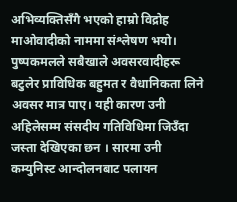अभिव्यक्तिसँगै भएको हाम्रो विद्रोह माओवादीको नाममा संश्लेषण भयो। पुष्पकमलले सबैखाले अवसरवादीहरू बटुलेर प्राविधिक बहुमत र वैधानिकता लिने अवसर मात्र पाए। यही कारण उनी अहिलेसम्म संसदीय गतिविधिमा जिउँदा जस्ता देखिएका छन । सारमा उनी कम्युनिस्ट आन्दोलनबाट पलायन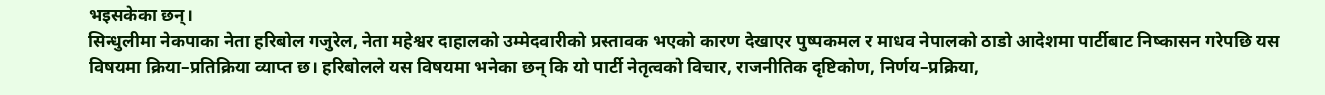भइसकेका छन्।
सिन्धुलीमा नेकपाका नेता हरिबोल गजुरेल, नेता महेश्वर दाहालको उम्मेदवारीको प्रस्तावक भएको कारण देखाएर पुष्पकमल र माधव नेपालको ठाडो आदेशमा पार्टीबाट निष्कासन गरेपछि यस विषयमा क्रिया–प्रतिक्रिया व्याप्त छ। हरिबोलले यस विषयमा भनेका छन् कि यो पार्टी नेतृत्वको विचार, राजनीतिक दृष्टिकोण, निर्णय–प्रक्रिया,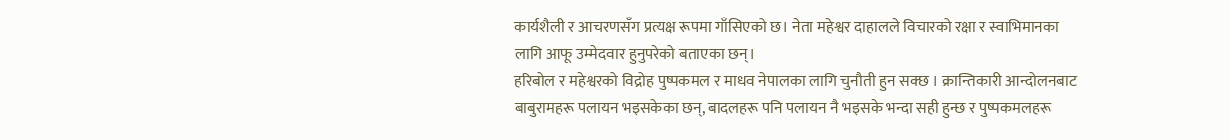कार्यशैली र आचरणसँग प्रत्यक्ष रूपमा गाँसिएको छ। नेता महेश्वर दाहालले विचारको रक्षा र स्वाभिमानका लागि आफू उम्मेदवार हुनुपरेको बताएका छन्।
हरिबोल र महेश्वरको विद्रोह पुष्पकमल र माधव नेपालका लागि चुनौती हुन सक्छ । क्रान्तिकारी आन्दोलनबाट बाबुरामहरू पलायन भइसकेका छन्, बादलहरू पनि पलायन नै भइसके भन्दा सही हुन्छ र पुष्पकमलहरू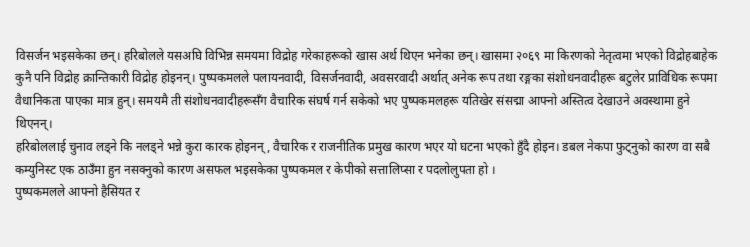विसर्जन भइसकेका छन्। हरिबोलले यसअघि विभिन्न समयमा विद्रोह गरेकाहरूको खास अर्थ थिएन भनेका छन्। खासमा २०६९ मा किरणको नेतृत्वमा भएको विद्रोहबाहेक कुनै पनि विद्रोह क्रान्तिकारी विद्रोह होइनन्। पुष्पकमलले पलायनवादी, विसर्जनवादी, अवसरवादी अर्थात् अनेक रूप तथा रङ्गका संशोधनवादीहरू बटुलेर प्राविधिक रूपमा वैधानिकता पाएका मात्र हुन्। समयमै ती संशोधनवादीहरूसँग वैचारिक संघर्ष गर्न सकेको भए पुष्पकमलहरू यतिखेर संसद्मा आफ्नो अस्तित्व देखाउने अवस्थामा हुने थिएनन्।
हरिबोललाई चुनाव लड्ने कि नलड्ने भन्ने कुरा कारक होइनन्, वैचारिक र राजनीतिक प्रमुख कारण भएर यो घटना भएको हुँदै होइन। डबल नेकपा फुट्नुको कारण वा सबै कम्युनिस्ट एक ठाउँमा हुन नसक्नुको कारण असफल भइसकेका पुष्पकमल र केपीको सत्तालिप्सा र पदलोलुपता हो ।
पुष्पकमलले आफ्नो हैसियत र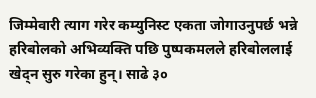जिम्मेवारी त्याग गरेर कम्युनिस्ट एकता जोगाउनुपर्छ भन्ने हरिबोलको अभिव्यक्ति पछि पुष्पकमलले हरिबोललाई खेद्न सुरु गरेका हुन्। साढे ३०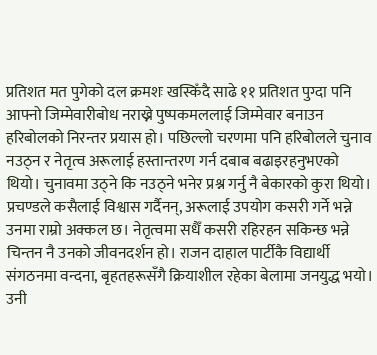प्रतिशत मत पुगेको दल क्रमशः खस्किँदै साढे ११ प्रतिशत पुग्दा पनि आफ्नो जिम्मेवारीबोध नराख्ने पुष्पकमललाई जिम्मेवार बनाउन हरिबोलको निरन्तर प्रयास हो। पछिल्लो चरणमा पनि हरिबोलले चुनाव नउठ्न र नेतृत्व अरूलाई हस्तान्तरण गर्न दबाब बढाइरहनुभएको थियो। चुनावमा उठ्ने कि नउठ्ने भनेर प्रश्न गर्नु नै बेकारको कुरा थियो।
प्रचण्डले कसैलाई विश्वास गर्दैनन्, अरूलाई उपयोग कसरी गर्ने भन्ने उनमा राम्रो अक्कल छ। नेतृत्वमा सधैँ कसरी रहिरहन सकिन्छ भन्ने चिन्तन नै उनको जीवनदर्शन हो। राजन दाहाल पार्टीकै विद्यार्थी संगठनमा वन्दना, बृहतहरूसँगै क्रियाशील रहेका बेलामा जनयुद्ध भयो। उनी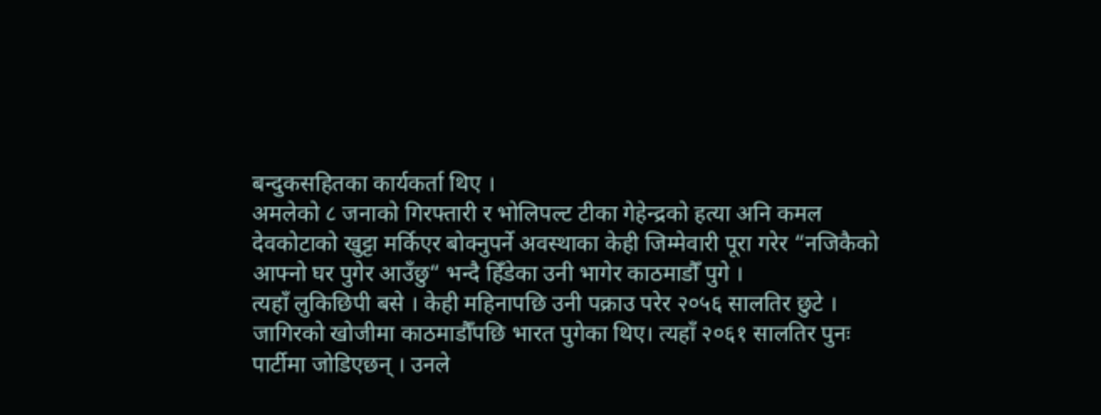बन्दुकसहितका कार्यकर्ता थिए ।
अमलेको ८ जनाको गिरफ्तारी र भोलिपल्ट टीका गेहेन्द्रको हत्या अनि कमल देवकोटाको खुट्टा मर्किएर बोक्नुपर्ने अवस्थाका केही जिम्मेवारी पूरा गरेर “नजिकैको आफ्नो घर पुगेर आउँछु“ भन्दै हिँडेका उनी भागेर काठमाडौँ पुगे ।
त्यहाँ लुकिछिपी बसे । केही महिनापछि उनी पक्राउ परेर २०५६ सालतिर छुटे । जागिरको खोजीमा काठमाडौँपछि भारत पुगेका थिए। त्यहाँ २०६१ सालतिर पुनः पार्टीमा जोडिएछन् । उनले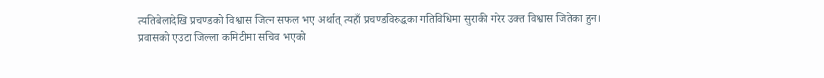त्यतिबेलादेखि प्रचण्डको विश्वास जित्न सफल भए अर्थात् त्यहाँ प्रचण्डविरुद्धका गतिविधिमा सुराकी गरेर उक्त विश्वास जितेका हुन।
प्रवासको एउटा जिल्ला कमिटीमा सचिव भएको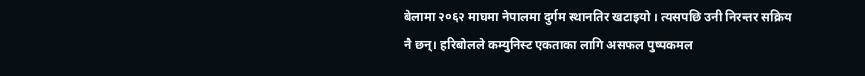बेलामा २०६२ माघमा नेपालमा दुर्गम स्थानतिर खटाइयो । त्यसपछि उनी निरन्तर सक्रिय नै छन्। हरिबोलले कम्युनिस्ट एकताका लागि असफल पुष्पकमल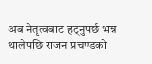अब नेतृत्वबाट हट्नुपर्छ भन्न थालेपछि राजन प्रचण्डको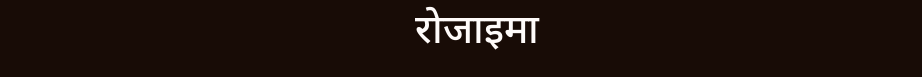रोजाइमा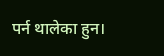पर्न थालेका हुन।